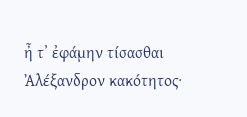ἦ τʼ ἐφάμην τίσασθαι Ἀλέξανδρον κακότητος·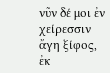νῦν δέ μοι ἐν χείρεσσιν ἄγη ξίφος, ἐκ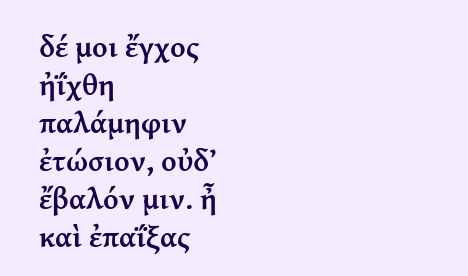δέ μοι ἔγχος ἠΐχθη παλάμηφιν ἐτώσιον, οὐδʼ ἔβαλόν μιν. ἦ καὶ ἐπαΐξας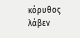κόρυθος λάβεν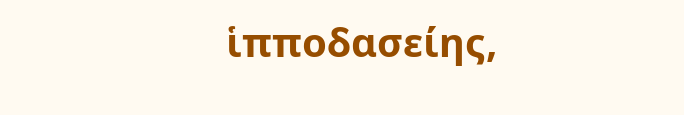ἱπποδασείης,